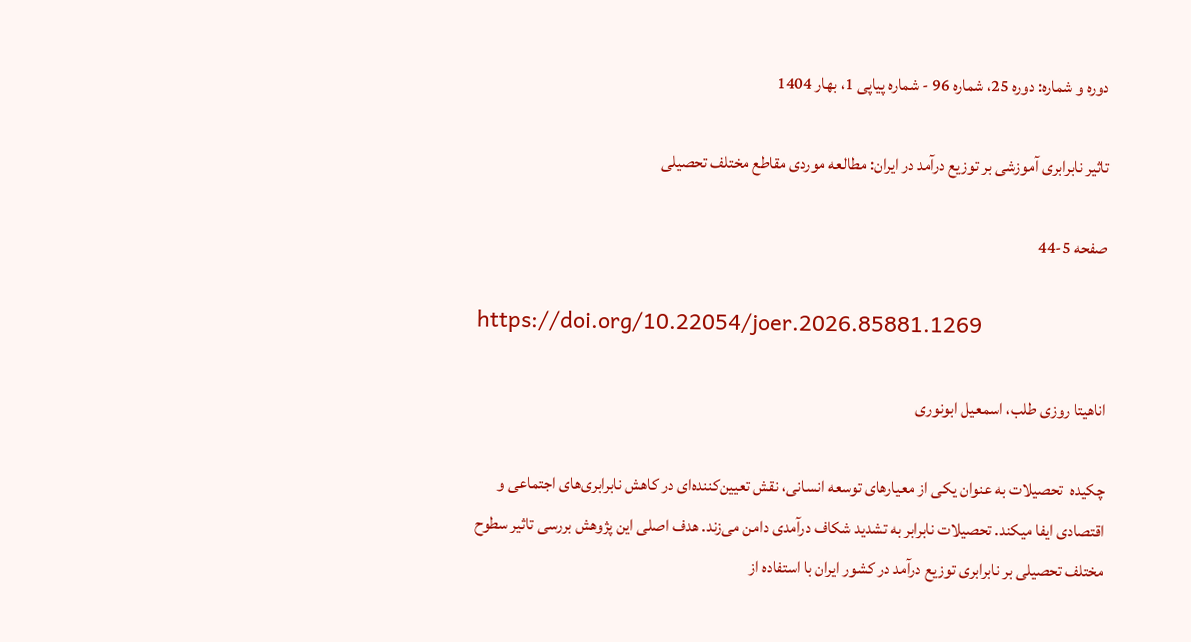دوره و شماره: دوره 25، شماره 96 - شماره پیاپی 1، بهار 1404

تاثیر نابرابری آموزشی بر توزیع درآمد در ایران: مطالعه موردی مقاطع مختلف تحصیلی

صفحه 5-44

https://doi.org/10.22054/joer.2026.85881.1269

اناهیتا روزی طلب، اسمعیل ابونوری

چکیده  تحصیلات به‌ عنوان یکی از معیارهای توسعه انسانی، نقش تعیین‌کننده‌ای در کاهش نابرابری‌های اجتماعی و اقتصادی ایفا میکند. تحصیلات نابرابر به تشدید شکاف درآمدی دامن می‌زند. هدف اصلی این پژوهش بررسی تاثیر سطوح مختلف تحصیلی بر نابرابری توزیع درآمد در کشور ایران با استفاده از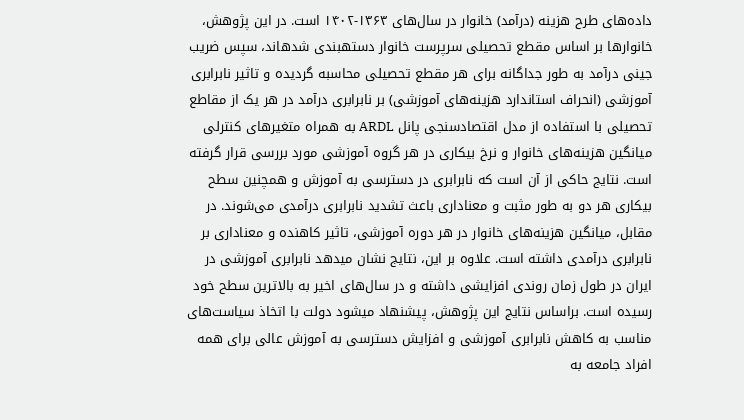داده‌های طرح هزینه (درآمد) خانوار در سال‌های ۱۳۶۳-۱۴۰۲ است. در این پژوهش، خانوارها بر اساس مقطع تحصیلی سرپرست خانوار دستهبندی شدهاند، سپس ضریب جینی درآمد به طور جداگانه برای هر مقطع تحصیلی محاسبه گردیده و تاثیر نابرابری آموزشی (انحراف استاندارد هزینه‌های آموزشی) بر نابرابری درآمد در هر یک از مقاطع تحصیلی با استفاده از مدل اقتصادسنجی پانل ARDL به همراه متغیرهای کنترلی میانگین هزینه‌های خانوار و نرخ بیکاری در هر گروه آموزشی مورد بررسی قرار گرفته است. نتایج حاکی از آن است که نابرابری در دسترسی به آموزش و همچنین سطح بیکاری هر دو به ‌طور مثبت و معناداری باعث تشدید نابرابری درآمدی می‌شوند. در مقابل، میانگین هزینه‌های خانوار در هر دوره آموزشی، تاثیر کاهنده و معناداری بر نابرابری درآمدی داشته است. علاوه بر این، نتایج نشان میدهد نابرابری آموزشی در ایران در طول زمان روندی افزایشی داشته و در سال‌های اخیر به بالاترین سطح خود رسیده است. براساس نتایج این پژوهش، پیشنهاد میشود دولت با اتخاذ سیاست‌های مناسب به کاهش نابرابری آموزشی و افزایش دسترسی به آموزش عالی برای همه افراد جامعه به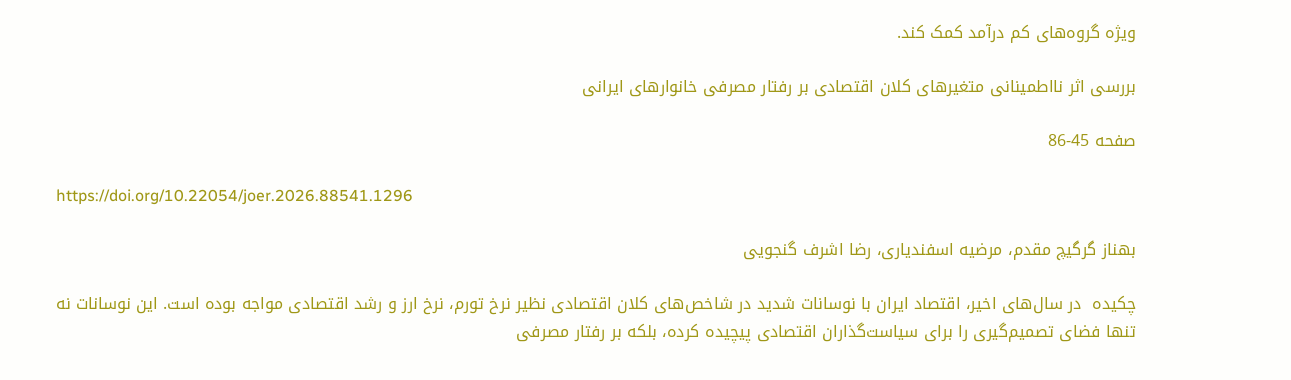ویژه گروه‌های کم درآمد کمک کند.

بررسی اثر نااطمینانی متغیرهای کلان اقتصادی بر رفتار مصرفی خانوارهای ایرانی

صفحه 45-86

https://doi.org/10.22054/joer.2026.88541.1296

بهناز گرگیچ مقدم، مرضیه اسفندیاری، رضا اشرف گنجویی

چکیده  در سال‌های اخیر، اقتصاد ایران با نوسانات شدید در شاخص‌های کلان اقتصادی نظیر نرخ تورم، نرخ ارز و رشد اقتصادی مواجه بوده است. این نوسانات نه تنها فضای تصمیم‌گیری را برای سیاست‌گذاران اقتصادی پیچیده کرده، بلکه بر رفتار مصرفی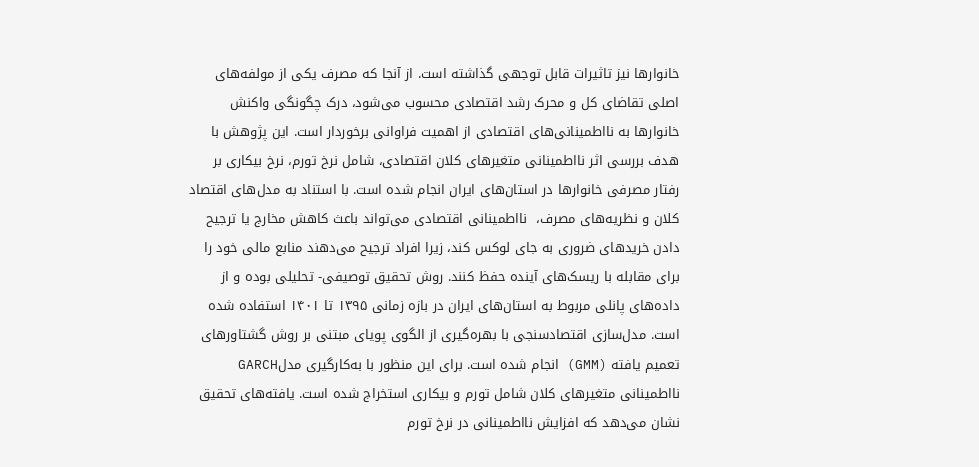خانوارها نیز تاثیرات قابل توجهی گذاشته است. از آنجا که مصرف یکی از مولفه‌های اصلی تقاضای کل و محرک رشد اقتصادی محسوب می‌شود، درک چگونگی واکنش خانوارها به نااطمینانی‌های اقتصادی از اهمیت فراوانی برخوردار است. این پژوهش با هدف بررسی اثر نااطمینانی متغیرهای کلان اقتصادی، شامل نرخ تورم، نرخ بیکاری بر رفتار مصرفی خانوارها در استان‌های ایران انجام شده است. با استناد به مدل‌های اقتصاد کلان و نظریه‌های مصرف،  نااطمینانی اقتصادی می‌تواند باعث کاهش مخارج یا ترجیح دادن خریدهای ضروری به جای لوکس کند، زیرا افراد ترجیح می‌دهند منابع مالی خود را برای مقابله با ریسک‌های آینده حفظ کنند. روش تحقیق توصیفی- تحلیلی بوده و از داده‌های پانلی مربوط به استان‌های ایران در بازه زمانی ۱۳۹۵ تا ۱۴۰۱ استفاده شده است. مدل‌سازی اقتصادسنجی با بهره‌گیری از الگوی پویای مبتنی بر روش گشتاورهای تعمیم یافته (GMM) انجام شده است. برای این منظور با به‌کارگیری مدلGARCH  نااطمینانی متغیرهای کلان شامل تورم و بیکاری استخراج شده است. یافته‌های تحقیق نشان می‌دهد که افزایش نااطمینانی در نرخ تورم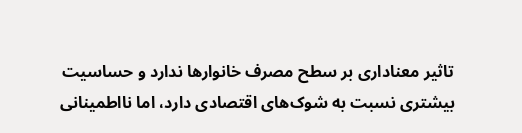تاثیر معناداری بر سطح مصرف خانوارها ندارد و حساسیت بیشتری نسبت به شوک‌های اقتصادی دارد، اما نااطمینانی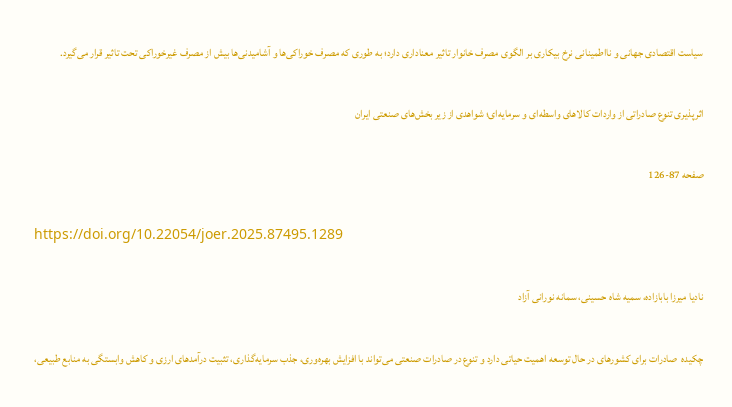سیاست اقتصادی جهانی و نااطمینانی نرخ بیکاری بر الگوی مصرف خانوار تاثیر معناداری دارد؛ به طوری که مصرف خوراکی‌ها و آشامیدنی‌ها بیش از مصرف غیرخوراکی تحت تاثیر قرار می‌گیرد.

اثرپذیری تنوع صادراتی از واردات کالاهای واسطه‌ای و سرمایه‌ای؛ شواهدی از زیر بخش‌های صنعتی ایران

صفحه 87-126

https://doi.org/10.22054/joer.2025.87495.1289

نادیا میرزا بابازاده، سمیه شاه حسینی، سمانه نورانی آزاد

چکیده  صادرات برای کشورهای در حال توسعه اهمیت حیاتی دارد و تنوع در صادرات صنعتی می‌تواند با افزایش بهره‌وری، جذب سرمایه‌گذاری، تثبیت درآمدهای ارزی و کاهش وابستگی به منابع طبیعی،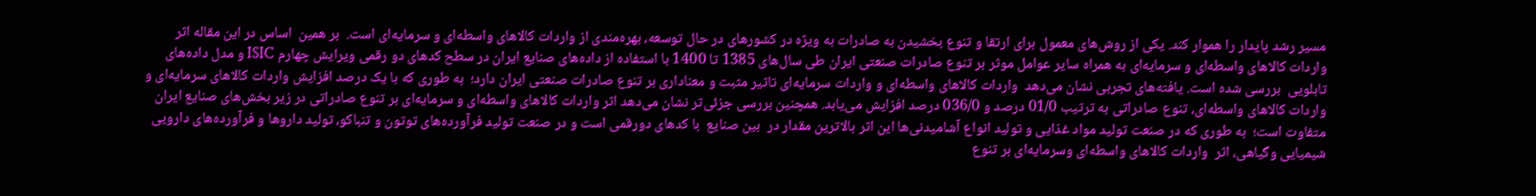مسیر رشد پایدار را هموار کند. یکی از روش‌های معمول برای ارتقا و تنوع بخشیدن به صادرات به ویژه در کشورهای در حال توسعه، بهره‌مندی از واردات کالاهای واسطه‌ای و سرمایه‌ای است.  بر همین  اساس در این مقاله اثر واردات کالاهای واسطه‌ای و سرمایه‌ای به همراه سایر عوامل موثر بر تنوع صادرات صنعتی ایران طی سال‌های 1385 تا 1400 با استفاده از داده‌های صنایع ایران در سطح کدهای دو رقمی ویرایش چهارم ISIC و مدل داده‌های تابلویی  بررسی شده است. یافته‌های تجربی نشان می‌دهد  واردات کالاهای واسطه‌ای و واردات سرمایه‌ای تاثیر مثبت و معناداری بر تنوع صادرات صنعتی ایران دارد؛  به طوری که با یک درصد افزایش واردات کالاهای سرمایه‌ای و واردات کالاهای واسطه‌ای، تنوع صادراتی به ترتیب 01/0 درصد و 036/0 درصد افزایش می‌یابد. همچنین بررسی جزئی‌تر نشان می‌دهد اثر واردات کالاهای واسطه‌ای و سرمایه‌ای بر تنوع صادراتی در زیر بخش‌های صنایع ایران متفاوت است؛  به طوری که در صنعت تولید مواد غذایی و تولید انواع آشامیدنی‌ها این اثر بالاترین مقدار در  بین صنایع  با کدهای دورقمی است و در صنعت تولید فرآورده‌های توتون و تنباکو، تولید داروها و فرآورده‌های دارویی شیمیایی وگیاهی، اثر  واردات کالاهای واسطه‌ای وسرمایه‌ای بر تنوع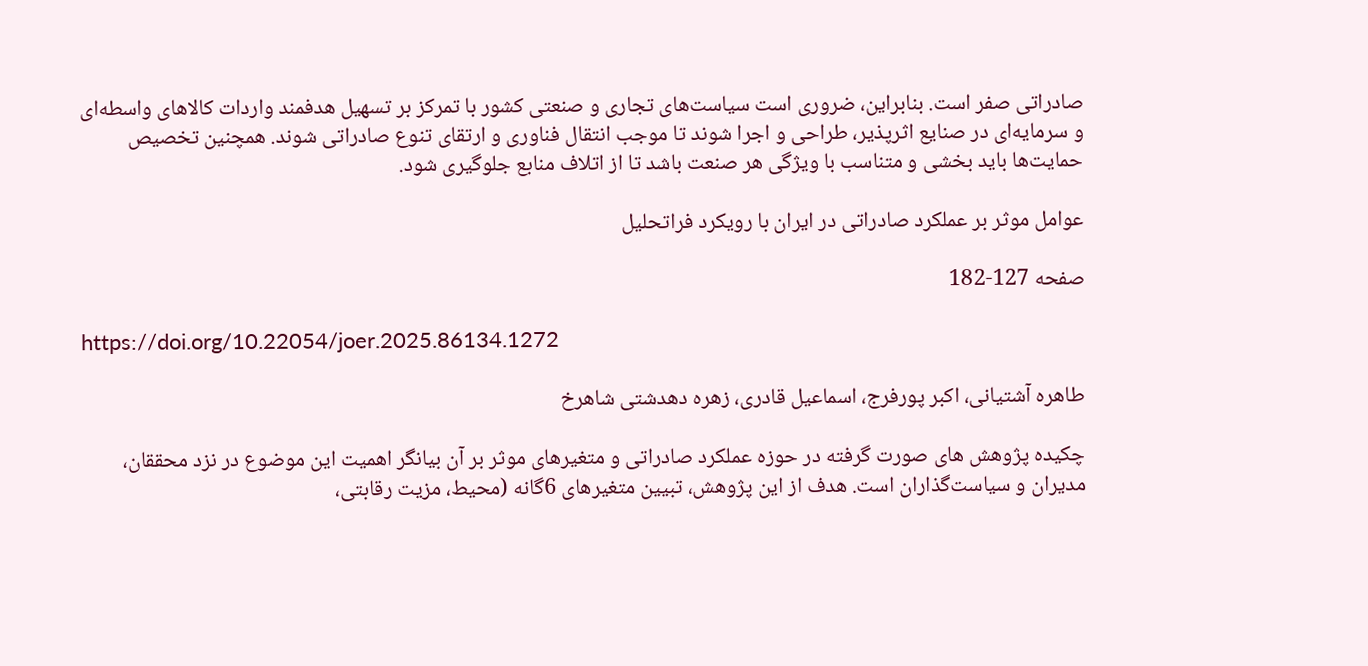صادراتی صفر است. بنابراین، ضروری است سیاست‌های تجاری و صنعتی کشور با تمرکز بر تسهیل هدفمند واردات کالاهای واسطه‌ای و سرمایه‌ای در صنایع اثرپذیر، طراحی و اجرا شوند تا موجب انتقال فناوری و ارتقای تنوع صادراتی شوند. همچنین تخصیص حمایت‌ها باید بخشی و متناسب با ویژگی هر صنعت باشد تا از اتلاف منابع جلوگیری شود.

عوامل موثر بر عملکرد صادراتی در ایران با رویکرد فراتحلیل

صفحه 127-182

https://doi.org/10.22054/joer.2025.86134.1272

طاهره آشتیانی، اکبر پورفرج، اسماعیل قادری، زهره دهدشتی شاهرخ

چکیده پژوهش های صورت گرفته در حوزه عملکرد صادراتی و متغیرهای موثر بر آن بیانگر اهمیت این موضوع در نزد محققان، مدیران و سیاست‌گذاران است. هدف از این پژوهش، تبیین متغیرهای 6گانه (محیط، مزیت رقابتی،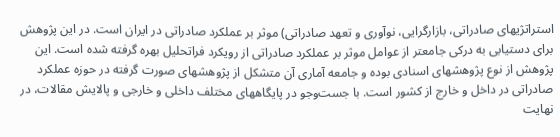استراتژیهای صادراتی، بازارگرایی، نوآوری و تعهد صادراتی) موثر بر عملکرد صادراتی در ایران است. در این پژوهش برای دستیابی به درکی جامعتر از عوامل موثر بر عملکرد صادراتی از رویکرد فراتحلیل بهره گرفته شده است. این پژوهش از نوع پژوهشهای اسنادی بوده و جامعه آماری آن متشکل از پژوهشهای صورت گرفته در حوزه عملکرد صادراتی در داخل و خارج از کشور است. با جست‌وجو در پایگاههای مختلف داخلی و خارجی و پالایش مقالات، در نهایت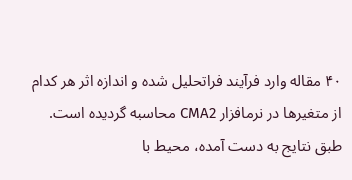۴۰ مقاله وارد فرآیند فراتحلیل شده و اندازه اثر هر کدام از متغیرها در نرمافزار CMA2 محاسبه گردیده است. طبق نتایج به دست آمده، محیط با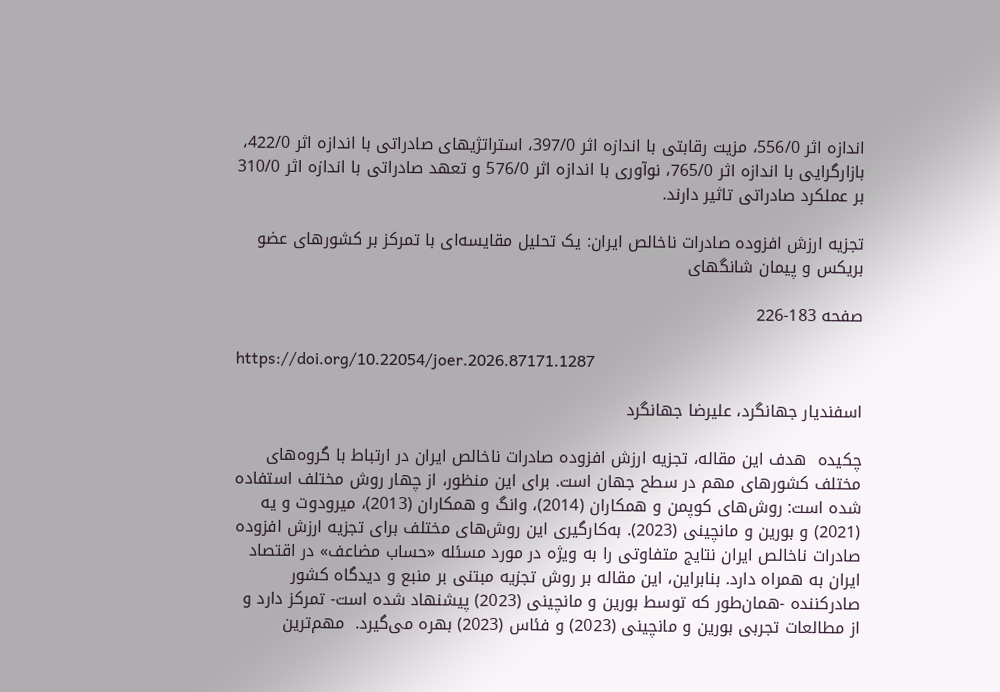اندازه اثر 556/0، مزیت رقابتی با اندازه اثر 397/0، استراتژیهای صادراتی با اندازه اثر 422/0، بازارگرایی با اندازه اثر 765/0، نوآوری با اندازه اثر 576/0 و تعهد صادراتی با اندازه اثر 310/0 بر عملکرد صادراتی تاثیر دارند.

تجزیه ارزش افزوده صادرات ناخالص ایران: یک تحلیل مقایسه‌ای با تمرکز بر کشورهای عضو بریکس و پیمان شانگهای

صفحه 183-226

https://doi.org/10.22054/joer.2026.87171.1287

اسفندیار جهانگرد، علیرضا جهانگرد

چکیده  هدف این مقاله، تجزیه ارزش افزوده صادرات ناخالص ایران در ارتباط با گروه‌های مختلف کشورهای مهم در سطح جهان است. برای این منظور، از چهار روش مختلف استفاده شده است: روش‌های کوپمن و همکاران (2014)، وانگ و همکاران (2013)، میرودوت و یه (2021) و بورین و مانچینی (2023). به‌کارگیری این روش‌های مختلف برای تجزیه ارزش افزوده صادرات ناخالص ایران نتایج متفاوتی را به ‌ویژه در مورد مسئله «حساب مضاعف» در اقتصاد ایران به همراه دارد. بنابراین، این مقاله بر روش تجزیه مبتنی بر منبع و دیدگاه کشور صادرکننده -همان‌طور که توسط بورین و مانچینی (2023) پیشنهاد شده است- تمرکز دارد و از مطالعات تجربی بورین و مانچینی (2023) و فئاس (2023) بهره می‌گیرد.  مهم‌ترین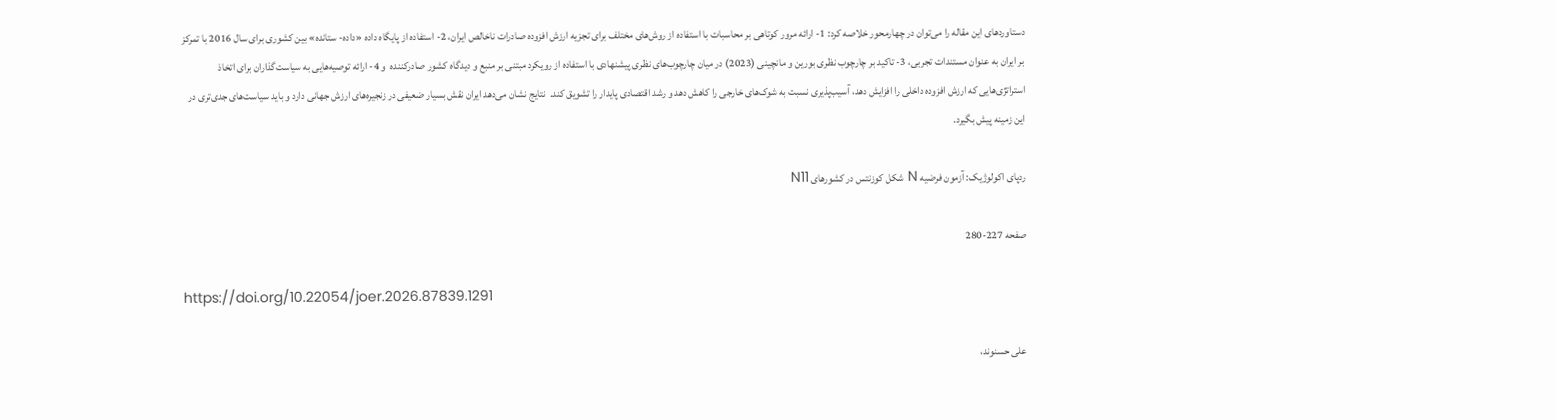دستاوردهای این مقاله را می‌توان در چهارمحور خلاصه کرد: 1- ارائه مرور کوتاهی بر محاسبات با استفاده از روش‌های مختلف برای تجزیه ارزش افزوده صادرات ناخالص ایران، 2- استفاده از پایگاه داده‌ «داده- ستانده» بین‌ کشوری برای سال 2016 با تمرکز بر ایران به‌ عنوان مستندات تجربی، 3- تاکید بر چارچوب نظری بورین و مانچینی (2023) در میان چارچوب‌های نظری پیشنهادی با استفاده از رویکرد مبتنی بر منبع و دیدگاه کشور صادرکننده  و 4- ارائه توصیه‌هایی به سیاست‌گذاران برای اتخاذ استراتژی‌هایی که ارزش افزوده داخلی را افزایش دهد، آسیب‌پذیری نسبت به شوک‌های خارجی را کاهش دهد و رشد اقتصادی پایدار را تشویق کند.  نتایج نشان می‌دهد ایران نقش بسیار ضعیفی در زنجیره‌های ارزش جهانی دارد و باید سیاست‌های جدی‌تری در این زمینه پیش بگیرد.

ردپای اکولوژیک: آزمون فرضیه N شکل کوزنتس در کشورهای N11

صفحه 227-280

https://doi.org/10.22054/joer.2026.87839.1291

علی حسنوند،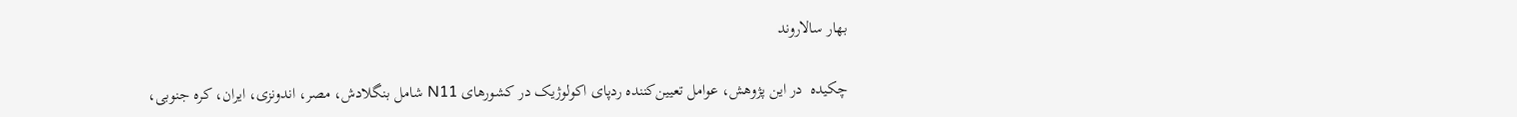بهار سالاروند

چکیده  در این پژوهش، عوامل تعیین‌کننده ردپای اکولوژیک در کشورهای N11 شامل بنگلادش، مصر، اندونزی، ایران، کره جنوبی،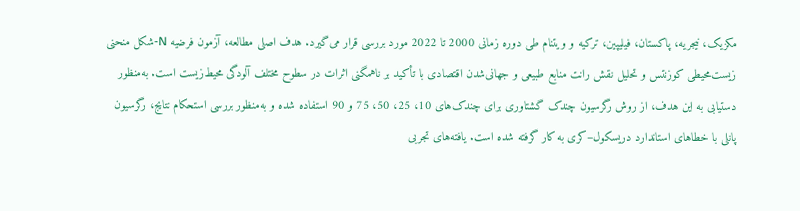مکزیک، نیجریه، پاکستان، فیلیپین، ترکیه و ویتنام طی دوره زمانی 2000 تا 2022 مورد بررسی قرار می‌گیرد. هدف اصلی مطالعه، آزمون فرضیه N‑شکل منحنی زیست‌محیطی کوزنتس و تحلیل نقش رانت منابع طبیعی و جهانی‌شدن اقتصادی با تأکید بر ناهمگنی اثرات در سطوح مختلف آلودگی محیط‌زیست است. به‌منظور دستیابی به این هدف، از روش رگرسیون چندک گشتاوری برای چندک‌های 10، 25، 50، 75 و 90 استفاده شده و به‌منظور بررسی استحکام نتایج، رگرسیون پانلی با خطاهای استاندارد دریسکول–کری به کار گرفته شده است. یافته‌های تجربی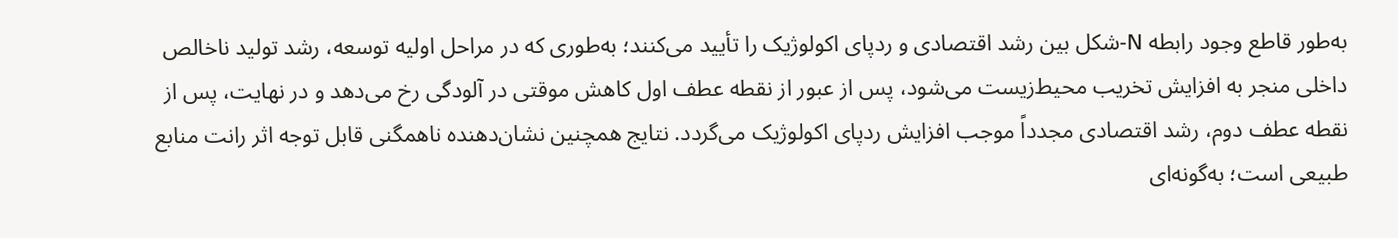به‌طور قاطع وجود رابطه N‑شکل بین رشد اقتصادی و ردپای اکولوژیک را تأیید می‌کنند؛ به‌طوری که در مراحل اولیه توسعه، رشد تولید ناخالص داخلی منجر به افزایش تخریب محیط‌زیست می‌شود، پس از عبور از نقطه عطف اول کاهش موقتی در آلودگی رخ می‌دهد و در نهایت، پس از نقطه عطف دوم، رشد اقتصادی مجدداً موجب افزایش ردپای اکولوژیک می‌گردد. نتایج همچنین نشان‌دهنده ناهمگنی قابل توجه اثر رانت منابع طبیعی است؛ به‌گونه‌ای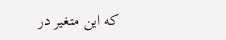که این متغیر در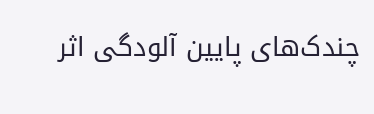چندک‌های پایین آلودگی اثر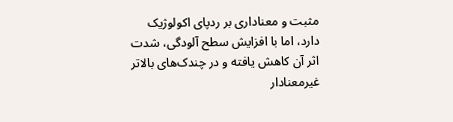مثبت و معناداری بر ردپای اکولوژیک دارد، اما با افزایش سطح آلودگی، شدت اثر آن کاهش یافته و در چندک‌های بالاتر غیرمعنادار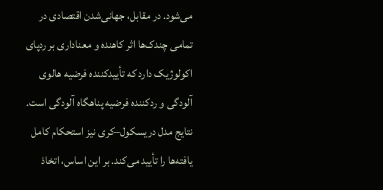می‌شود. در مقابل، جهانی‌شدن اقتصادی در تمامی چندک‌ها اثر کاهنده و معناداری بر ردپای اکولوژیک دارد که تأییدکننده فرضیه هالوی آلودگی و ردکننده فرضیه پناهگاه آلودگی است. نتایج مدل دریسکول–کری نیز استحکام کامل یافته‌ها را تأیید می‌کند. بر این اساس، اتخاذ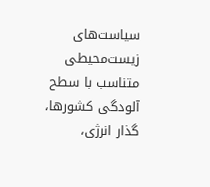سیاست‌های زیست‌محیطی متناسب با سطح آلودگی کشورها، گذار انرژی،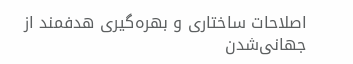اصلاحات ساختاری و بهره‌گیری هدفمند از جهانی‌شدن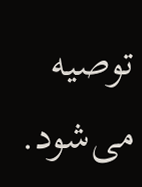توصیه می‌شود.